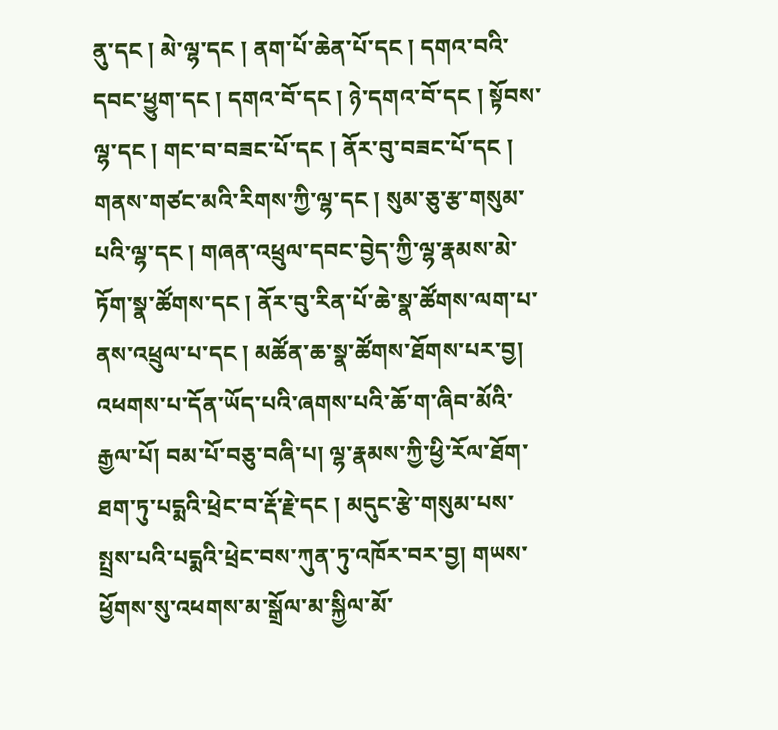ནུ་དང ། མེ་ལྷ་དང ། ནག་པོ་ཆེན་པོ་དང ། དགའ་བའི་དབང་ཕྱུག་དང ། དགའ་བོ་དང ། ཉེ་དགའ་བོ་དང ། སྟོབས་ལྷ་དང ། གང་བ་བཟང་པོ་དང ། ནོར་བུ་བཟང་པོ་དང ། གནས་གཙང་མའི་རིགས་ཀྱི་ལྷ་དང ། སུམ་ཅུ་རྩ་གསུམ་པའི་ལྷ་དང ། གཞན་འཕྲུལ་དབང་བྱེད་ཀྱི་ལྷ་རྣམས་མེ་ཏོག་སྣ་ཚོགས་དང ། ནོར་བུ་རིན་པོ་ཆེ་སྣ་ཚོགས་ལག་པ་ནས་འཕྲུལ་པ་དང ། མཚོན་ཆ་སྣ་ཚོགས་ཐོགས་པར་བྱ། འཕགས་པ་དོན་ཡོད་པའི་ཞགས་པའི་ཆོ་ག་ཞིབ་མོའི་རྒྱལ་པོ། བམ་པོ་བཅུ་བཞི་པ། ལྷ་རྣམས་ཀྱི་ཕྱི་རོལ་ཐོག་ཐག་ཏུ་པདྨའི་ཕྲེང་བ་རྡོ་རྗེ་དང ། མདུང་རྩེ་གསུམ་པས་སྤྲས་པའི་པདྨའི་ཕྲེང་བས་ཀུན་ཏུ་འཁོར་བར་བྱ། གཡས་ཕྱོགས་སུ་འཕགས་མ་སྒྲོལ་མ་སྐྱིལ་མོ་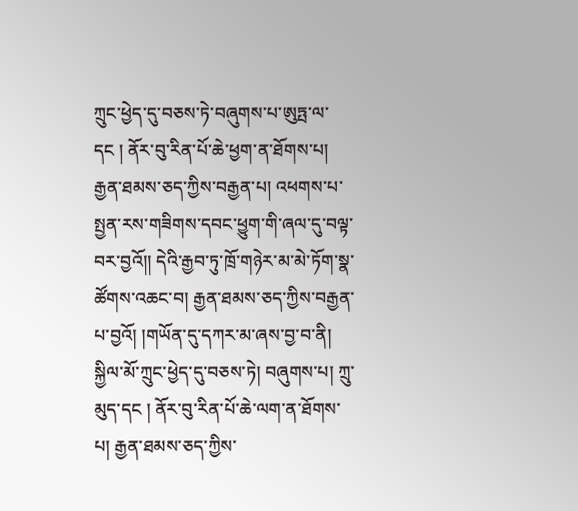ཀྲུང་ཕྱེད་དུ་བཅས་ཏེ་བཞུགས་པ་ཨུཏྤ་ལ་དང ། ནོར་བུ་རིན་པོ་ཆེ་ཕྱག་ན་ཐོགས་པ། རྒྱན་ཐམས་ཅད་ཀྱིས་བརྒྱན་པ། འཕགས་པ་སྤྱན་རས་གཟིགས་དབང་ཕྱུག་གི་ཞལ་དུ་བལྟ་བར་བྱའོ།། དེའི་རྒྱབ་ཏུ་ཁྲོ་གཉེར་མ་མེ་ཏོག་སྣ་ཚོགས་འཆང་བ། རྒྱན་ཐམས་ཅད་ཀྱིས་བརྒྱན་པ་བྱའོ། །གཡོན་དུ་དཀར་མ་ཞས་བྱ་བ་ནི། སྐྱིལ་མོ་ཀྲུང་ཕྱེད་དུ་བཅས་ཏེ། བཞུགས་པ། ཀྲུ་མུད་དང ། ནོར་བུ་རིན་པོ་ཆེ་ལག་ན་ཐོགས་པ། རྒྱན་ཐམས་ཅད་ཀྱིས་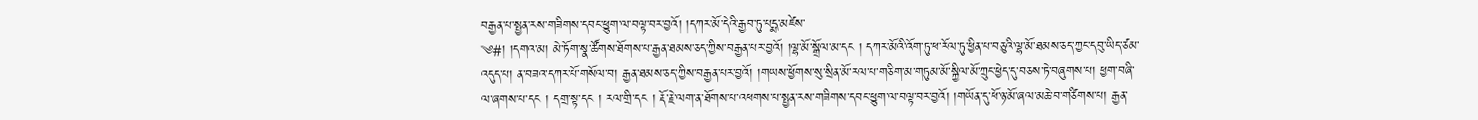བརྒྱན་པ་སྤྱན་རས་གཟིགས་དབང་ཕྱུག་ལ་བལྟ་བར་བྱའོ། །དཀར་མོ་དེའི་རྒྱབ་ཏུ་པདྨ་མཛེས་
༄#། །དགའ་མ། མེ་ཏོག་སྣ་ཚོགས་ཐོགས་པ་རྒྱན་ཐམས་ཅད་ཀྱིས་བརྒྱན་པར་བྱའོ། །ལྷ་མོ་སྒྲོལ་མ་དང ། དཀར་མོའི་འོག་ཏུ་ཕ་རོལ་ཏུ་ཕྱིན་པ་བཅུའི་ལྷ་མོ་ཐམས་ཅད་ཀྱང་དབུ་ཡིད་ཙམ་འདུད་པ། ན་བཟའ་དཀར་པོ་གསོལ་བ། རྒྱན་ཐམས་ཅད་ཀྱིས་བརྒྱན་པར་བྱའོ། །གཡས་ཕྱོགས་སུ་སྲིན་མོ་རལ་པ་གཅིག་མ་གཏུམ་མོ་སྐྱིལ་མོ་ཀྲུང་ཕྱེད་དུ་བཅས་ཏེ་བཞུགས་པ། ཕྱག་བཞི་ལ་ཞགས་པ་དང ། དགྲ་སྟ་དང ། རལ་གྲི་དང ། རྡོ་རྗེ་ལག་ན་ཐོགས་པ་འཕགས་པ་སྤྱན་རས་གཟིགས་དབང་ཕྱུག་ལ་བལྟ་བར་བྱའོ། །གཡོན་དུ་ཕོ་ཉ་མོ་ཞལ་མཆེ་བ་གཙིགས་པ། རྒྱན་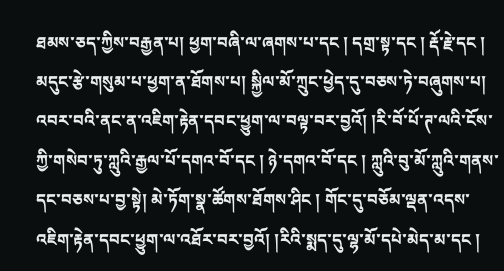ཐམས་ཅད་ཀྱིས་བརྒྱན་པ། ཕྱག་བཞི་ལ་ཞགས་པ་དང ། དགྲ་སྟ་དང ། རྡོ་རྗེ་དང ། མདུང་རྩེ་གསུམ་པ་ཕྱག་ན་ཐོགས་པ། སྐྱིལ་མོ་ཀྲུང་ཕྱེད་དུ་བཅས་ཏེ་བཞུགས་པ། འབར་བའི་ནང་ན་འཇིག་རྟེན་དབང་ཕྱུག་ལ་བལྟ་བར་བྱའོ། །རི་བོ་པོ་ཊ་ལའི་ངོས་ཀྱི་གསེབ་ཏུ་ཀླུའི་རྒྱལ་པོ་དགའ་བོ་དང ། ཉེ་དགའ་བོ་དང ། ཀླུའི་བུ་མོ་ཀླུའི་གནས་དང་བཅས་པ་བྱ་སྟེ། མེ་ཏོག་སྣ་ཚོགས་ཐོགས་ཤིང ། གོང་དུ་བཅོམ་ལྡན་འདས་འཇིག་རྟེན་དབང་ཕྱུག་ལ་འཐོར་བར་བྱའོ། །རིའི་སྨད་དུ་ལྷ་མོ་དཔེ་མེད་མ་དང །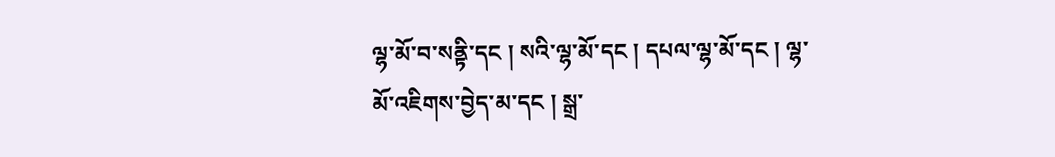ལྷ་མོ་བ་སནྟི་དང ། སའི་ལྷ་མོ་དང ། དཔལ་ལྷ་མོ་དང ། ལྷ་མོ་འཇིགས་བྱེད་མ་དང ། སྒྲ་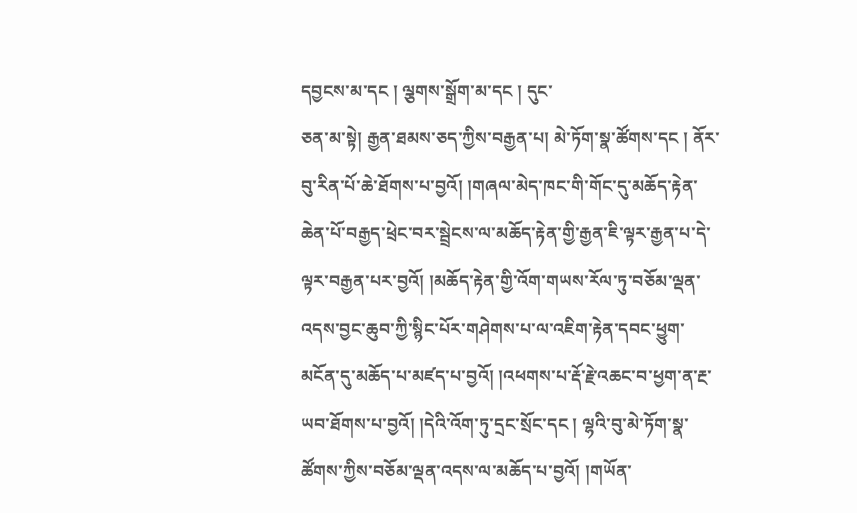དབྱངས་མ་དང ། ལྕགས་སྒྲོག་མ་དང ། དུང་
ཅན་མ་སྟེ། རྒྱན་ཐམས་ཅད་ཀྱིས་བརྒྱན་པ། མེ་ཏོག་སྣ་ཚོགས་དང ། ནོར་བུ་རིན་པོ་ཆེ་ཐོགས་པ་བྱའོ། །གཞལ་མེད་ཁང་གི་གོང་དུ་མཆོད་རྟེན་ཆེན་པོ་བརྒྱད་ཕྲེང་བར་སྦྲེངས་ལ་མཆོད་རྟེན་གྱི་རྒྱན་ཇི་ལྟར་རྒྱན་པ་དེ་ལྟར་བརྒྱན་པར་བྱའོ། །མཆོད་རྟེན་གྱི་འོག་གཡས་རོལ་ཏུ་བཅོམ་ལྡན་འདས་བྱང་ཆུབ་ཀྱི་སྙིང་པོར་གཤེགས་པ་ལ་འཇིག་རྟེན་དབང་ཕྱུག་མངོན་དུ་མཆོད་པ་མཛད་པ་བྱའོ། །འཕགས་པ་རྡོ་རྗེ་འཆང་བ་ཕྱག་ན་རྔ་ཡབ་ཐོགས་པ་བྱའོ། །དེའི་འོག་ཏུ་དྲང་སྲོང་དང ། ལྷའི་བུ་མེ་ཏོག་སྣ་ཚོགས་ཀྱིས་བཅོམ་ལྡན་འདས་ལ་མཆོད་པ་བྱའོ། །གཡོན་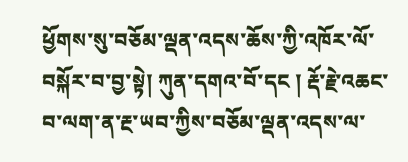ཕྱོགས་སུ་བཅོམ་ལྡན་འདས་ཆོས་ཀྱི་འཁོར་ལོ་བསྐོར་བ་བྱ་སྟེ། ཀུན་དགའ་བོ་དང ། རྡོ་རྗེ་འཆང་བ་ལག་ན་རྔ་ཡབ་ཀྱིས་བཅོམ་ལྡན་འདས་ལ་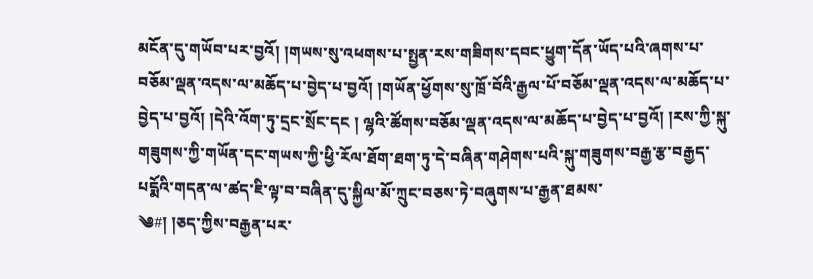མངོན་དུ་གཡོབ་པར་བྱའོ། །གཡས་སུ་འཕགས་པ་སྤྱན་རས་གཟིགས་དབང་ཕྱུག་དོན་ཡོད་པའི་ཞགས་པ་བཅོམ་ལྡན་འདས་ལ་མཆོད་པ་བྱེད་པ་བྱའོ། །གཡོན་ཕྱོགས་སུ་ཁྲོ་བོའི་རྒྱལ་པོ་བཅོམ་ལྡན་འདས་ལ་མཆོད་པ་བྱེད་པ་བྱའོ། །དེའི་འོག་ཏུ་དྲང་སྲོང་དང ། ལྷའི་ཚོགས་བཅོམ་ལྡན་འདས་ལ་མཆོད་པ་བྱེད་པ་བྱའོ། །རས་ཀྱི་སྐུ་གཟུགས་ཀྱི་གཡོན་དང་གཡས་ཀྱི་ཕྱི་རོལ་ཐོག་ཐག་ཏུ་དེ་བཞིན་གཤེགས་པའི་སྐུ་གཟུགས་བརྒྱ་རྩ་བརྒྱད་པདྨོའི་གདན་ལ་ཚད་ཇི་ལྟ་བ་བཞིན་དུ་སྐྱིལ་མོ་ཀྲུང་བཅས་ཏེ་བཞུགས་པ་རྒྱན་ཐམས་
༄#། །ཅད་ཀྱིས་བརྒྱན་པར་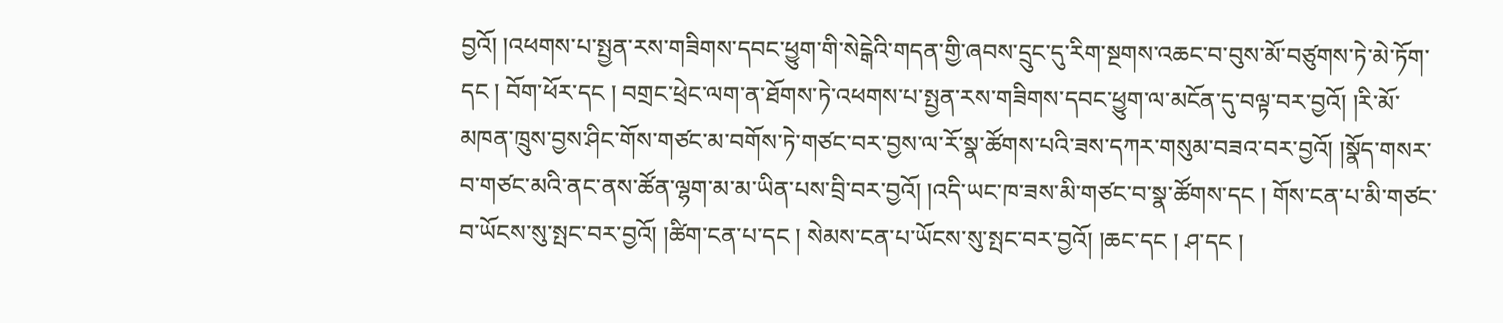བྱའོ། །འཕགས་པ་སྤྱན་རས་གཟིགས་དབང་ཕྱུག་གི་སེངྒེའི་གདན་གྱི་ཞབས་དྲུང་དུ་རིག་སྔགས་འཆང་བ་བུས་མོ་བཙུགས་ཏེ་མེ་ཏོག་དང ། བོག་ཕོར་དང ། བགྲང་ཕྲེང་ལག་ན་ཐོགས་ཏེ་འཕགས་པ་སྤྱན་རས་གཟིགས་དབང་ཕྱུག་ལ་མངོན་དུ་བལྟ་བར་བྱའོ། །རི་མོ་མཁན་ཁྲུས་བྱས་ཤིང་གོས་གཙང་མ་བགོས་ཏེ་གཙང་བར་བྱས་ལ་རོ་སྣ་ཚོགས་པའི་ཟས་དཀར་གསུམ་བཟའ་བར་བྱའོ། །སྣོད་གསར་བ་གཙང་མའི་ནང་ནས་ཚོན་ལྷག་མ་མ་ཡིན་པས་བྲི་བར་བྱའོ། །འདི་ཡང་ཁ་ཟས་མི་གཙང་བ་སྣ་ཚོགས་དང ། གོས་ངན་པ་མི་གཙང་བ་ཡོངས་སུ་སྤང་བར་བྱའོ། །ཚིག་ངན་པ་དང ། སེམས་ངན་པ་ཡོངས་སུ་སྤང་བར་བྱའོ། །ཆང་དང ། ཤ་དང །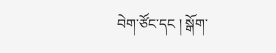བེག་ཙོང་དང ། སྒོག་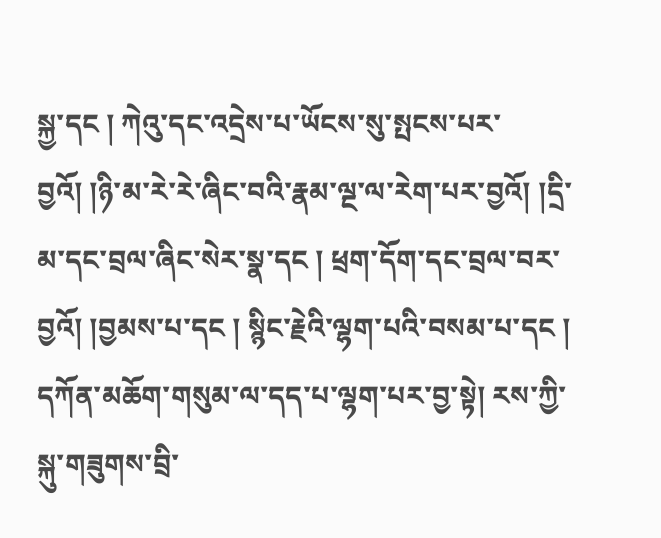སྐྱ་དང ། ཀེའུ་དང་འདྲེས་པ་ཡོངས་སུ་སྤངས་པར་བྱའོ། །ཉི་མ་རེ་རེ་ཞིང་བའི་རྣམ་ལྔ་ལ་རེག་པར་བྱའོ། །དྲི་མ་དང་བྲལ་ཞིང་སེར་སྣ་དང ། ཕྲག་དོག་དང་བྲལ་བར་བྱའོ། །བྱམས་པ་དང ། སྙིང་རྗེའི་ལྷག་པའི་བསམ་པ་དང ། དཀོན་མཆོག་གསུམ་ལ་དད་པ་ལྷག་པར་བྱ་སྟེ། རས་ཀྱི་སྐུ་གཟུགས་བྲི་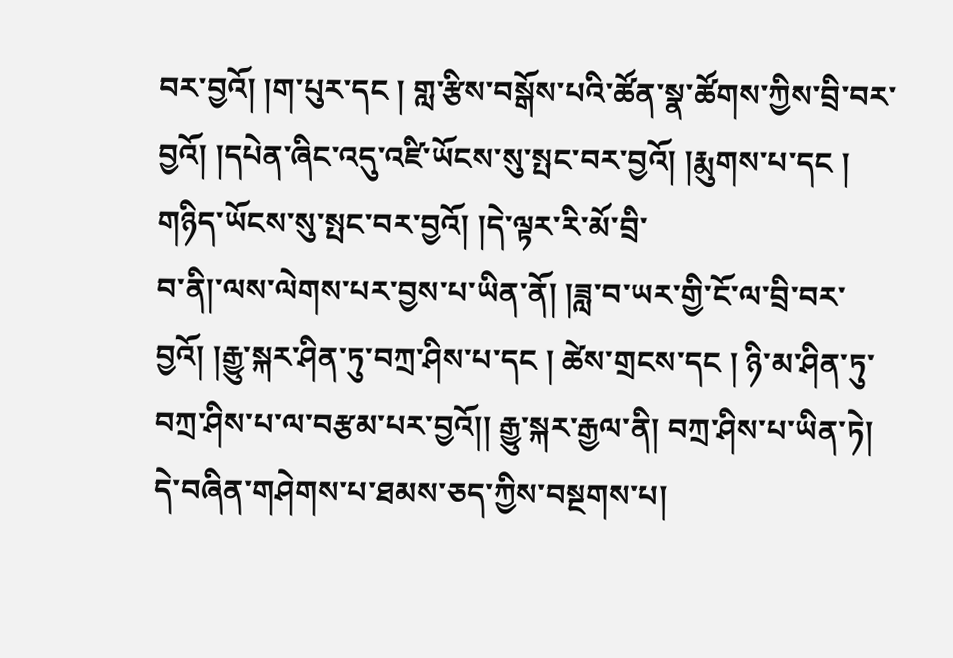བར་བྱའོ། །ག་པུར་དང ། གླ་རྩིས་བསྒོས་པའི་ཚོན་སྣ་ཚོགས་ཀྱིས་བྲི་བར་བྱའོ། །དཔེན་ཞིང་འདུ་འཛི་ཡོངས་སུ་སྤང་བར་བྱའོ། །རྨུགས་པ་དང ། གཉིད་ཡོངས་སུ་སྤང་བར་བྱའོ། །དེ་ལྟར་རི་མོ་བྲི་
བ་ནི།་ལས་ལེགས་པར་བྱས་པ་ཡིན་ནོ། །ཟླ་བ་ཡར་གྱི་ངོ་ལ་བྲི་བར་བྱའོ། །རྒྱུ་སྐར་ཤིན་ཏུ་བཀྲ་ཤིས་པ་དང ། ཚེས་གྲངས་དང ། ཉི་མ་ཤིན་ཏུ་བཀྲ་ཤིས་པ་ལ་བརྩམ་པར་བྱའོ།། རྒྱུ་སྐར་རྒྱལ་ནི། བཀྲ་ཤིས་པ་ཡིན་ཏེ། དེ་བཞིན་གཤེགས་པ་ཐམས་ཅད་ཀྱིས་བསྔགས་པ།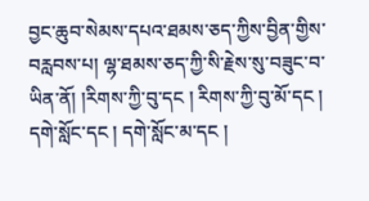བྱང་ཆུབ་སེམས་དཔའ་ཐམས་ཅད་ཀྱིས་བྱིན་གྱིས་བརླབས་པ། ལྷ་ཐམས་ཅད་ཀྱི་སི་རྗེས་སུ་བཟུང་བ་ཡིན་ནོ། །རིགས་ཀྱི་བུ་དང ། རིགས་ཀྱི་བུ་མོ་དང ། དགེ་སློང་དང ། དགེ་སློང་མ་དང །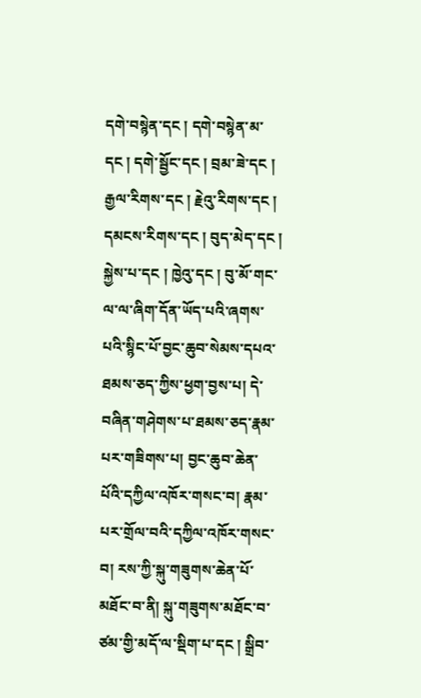དགེ་བསྙེན་དང ། དགེ་བསྙེན་མ་དང ། དགེ་སྦྱོང་དང ། བྲམ་ཟེ་དང ། རྒྱལ་རིགས་དང ། རྗེའུ་རིགས་དང ། དམངས་རིགས་དང ། བུད་མེད་དང ། སྐྱེས་པ་དང ། ཁྱེའུ་དང ། བུ་མོ་གང་ལ་ལ་ཞིག་དོན་ཡོད་པའི་ཞགས་པའི་སྙིང་པོ་བྱང་ཆུབ་སེམས་དཔའ་ཐམས་ཅད་ཀྱིས་ཕྱག་བྱས་པ། དེ་བཞིན་གཤེགས་པ་ཐམས་ཅད་རྣམ་པར་གཟིགས་པ། བྱང་ཆུབ་ཆེན་པོའི་དཀྱིལ་འཁོར་གསང་བ། རྣམ་པར་གྲོལ་བའི་དཀྱིལ་འཁོར་གསང་བ། རས་ཀྱི་སྐུ་གཟུགས་ཆེན་པོ་མཐོང་བ་ནི། སྐུ་གཟུགས་མཐོང་བ་ཙམ་གྱི་མདོ་ལ་སྡིག་པ་དང ། སྒྲིབ་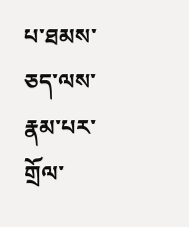པ་ཐམས་ཅད་ལས་རྣམ་པར་གྲོལ་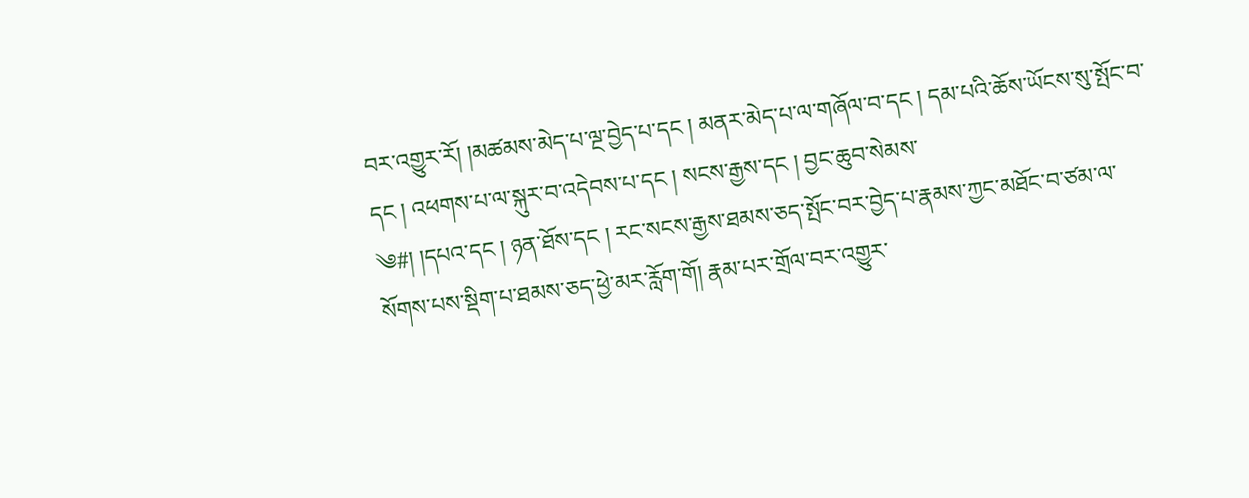བར་འགྱུར་རོ། །མཚམས་མེད་པ་ལྔ་བྱེད་པ་དང ། མནར་མེད་པ་ལ་གཞོལ་བ་དང ། དམ་པའི་ཆོས་ཡོངས་སུ་སྤོང་བ་དང ། འཕགས་པ་ལ་སྐུར་བ་འདེབས་པ་དང ། སངས་རྒྱས་དང ། བྱང་ཆུབ་སེམས་
༄#། །དཔའ་དང ། ཉན་ཐོས་དང ། རང་སངས་རྒྱས་ཐམས་ཅད་སྤོང་བར་བྱེད་པ་རྣམས་ཀྱང་མཐོང་བ་ཙམ་ལ་སོགས་པས་སྡིག་པ་ཐམས་ཅད་ཕྱེ་མར་རློག་གོ། རྣམ་པར་གྲོལ་བར་འགྱུར་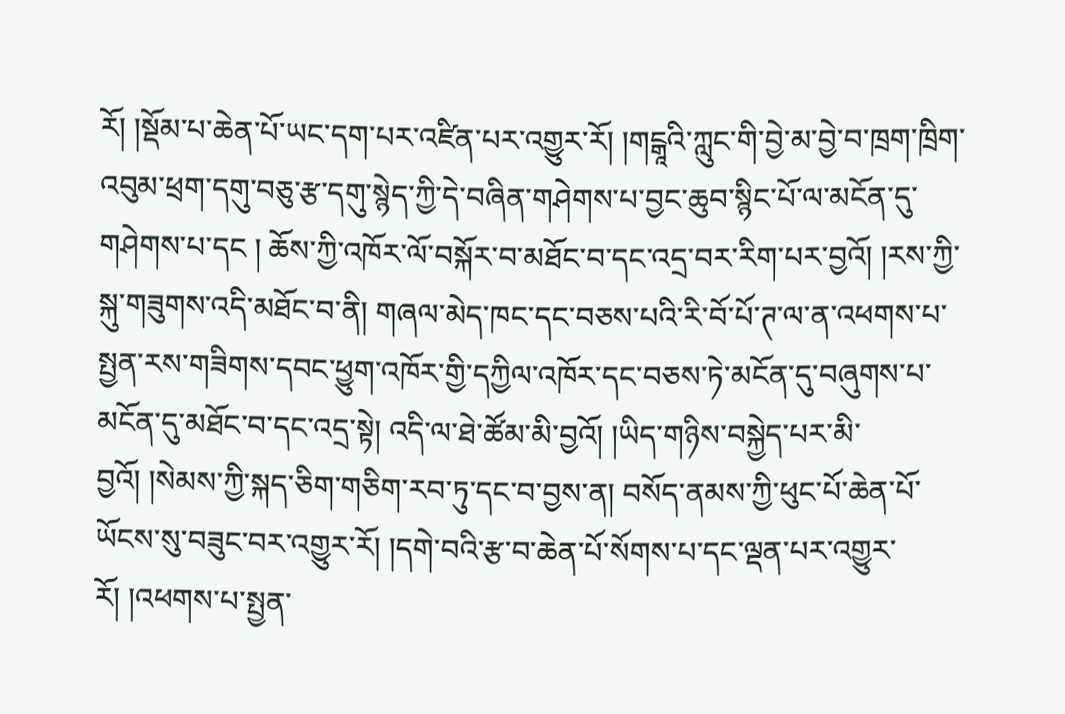རོ། །སྡོམ་པ་ཆེན་པོ་ཡང་དག་པར་འཛིན་པར་འགྱུར་རོ། །གངྒཱའི་ཀླུང་གི་བྱེ་མ་བྱེ་བ་ཁྲག་ཁྲིག་འབུམ་ཕྲག་དགུ་བཅུ་རྩ་དགུ་སྙེད་ཀྱི་དེ་བཞིན་གཤེགས་པ་བྱང་ཆུབ་སྙིང་པོ་ལ་མངོན་དུ་གཤེགས་པ་དང ། ཆོས་ཀྱི་འཁོར་ལོ་བསྐོར་བ་མཐོང་བ་དང་འདྲ་བར་རིག་པར་བྱའོ། །རས་ཀྱི་སྐུ་གཟུགས་འདི་མཐོང་བ་ནི། གཞལ་མེད་ཁང་དང་བཅས་པའི་རི་བོ་པོ་ཊ་ལ་ན་འཕགས་པ་སྤྱན་རས་གཟིགས་དབང་ཕྱུག་འཁོར་གྱི་དཀྱིལ་འཁོར་དང་བཅས་ཏེ་མངོན་དུ་བཞུགས་པ་མངོན་དུ་མཐོང་བ་དང་འདྲ་སྟེ། འདི་ལ་ཐེ་ཚོམ་མི་བྱའོ། །ཡིད་གཉིས་བསྐྱེད་པར་མི་བྱའོ། །སེམས་ཀྱི་སྐད་ཅིག་གཅིག་རབ་ཏུ་དང་བ་བྱས་ན། བསོད་ནམས་ཀྱི་ཕུང་པོ་ཆེན་པོ་ཡོངས་སུ་བཟུང་བར་འགྱུར་རོ། །དགེ་བའི་རྩ་བ་ཆེན་པོ་སོགས་པ་དང་ལྡན་པར་འགྱུར་རོ། །འཕགས་པ་སྤྱན་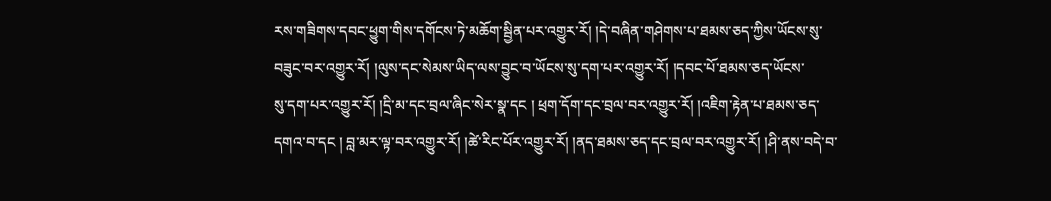རས་གཟིགས་དབང་ཕྱུག་གིས་དགོངས་ཏེ་མཆོག་སྦྱིན་པར་འགྱུར་རོ། །དེ་བཞིན་གཤེགས་པ་ཐམས་ཅད་ཀྱིས་ཡོངས་སུ་བཟུང་བར་འགྱུར་རོ། །ལུས་དང་སེམས་ཡིད་ལས་བྱུང་བ་ཡོངས་སུ་དག་པར་འགྱུར་རོ། །དབང་པོ་ཐམས་ཅད་ཡོངས་
སུ་དག་པར་འགྱུར་རོ། །དྲི་མ་དང་བྲལ་ཞིང་སེར་སྣ་དང ། ཕྲག་དོག་དང་བྲལ་བར་འགྱུར་རོ། །འཇིག་རྟེན་པ་ཐམས་ཅད་དགའ་བ་དང ། བླ་མར་ལྟ་བར་འགྱུར་རོ། །ཚེ་རིང་པོར་འགྱུར་རོ། །ནད་ཐམས་ཅད་དང་བྲལ་བར་འགྱུར་རོ། །ཤི་ནས་བདེ་བ་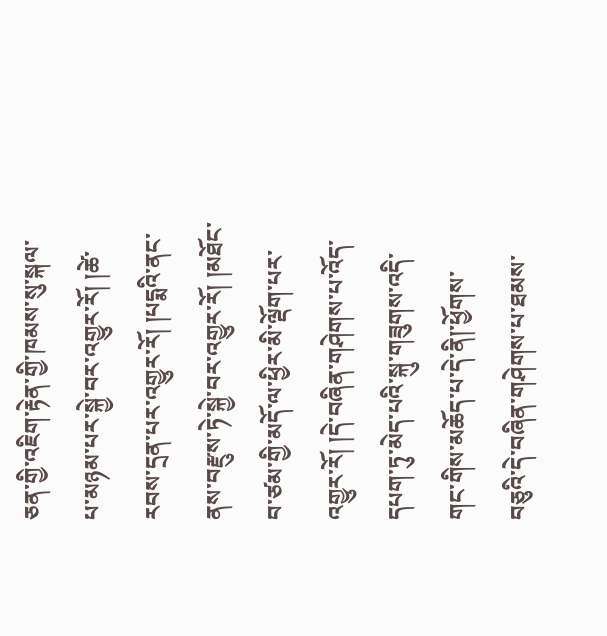ཅན་གྱི་འཇིག་རྟེན་གྱི་ཁམས་སུ་སྐལ་པ་མཉམ་པར་སྐྱེ་བར་འགྱུར་རོ། །ཚེ་རབས་དྲན་པར་འགྱུར་རོ། །པདྨའི་ནང་ནས་བརྫུས་ཏེ་སྐྱེ་བར་འགྱུར་རོ། །མཐོང་བ་ཙམ་གྱི་མདོ་ལ་ཕྱིར་མི་ལྡོག་པར་འགྱུར་རོ། །དེ་བཞིན་གཤེགས་པ་འོད་དཔག་ཏུ་མེད་པའི་སྐུ་གཟུགས་འདི་གང་གིས་མཆོད་པ་དེ་ནི།་ཕྱོགས་བཅུའི་དེ་བཞིན་གཤེགས་པ་ཐམས་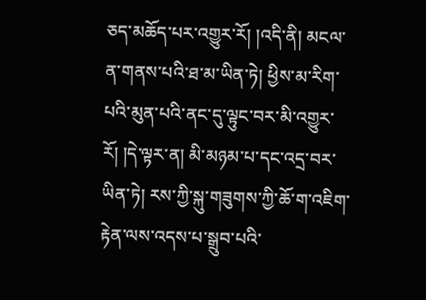ཅད་མཆོད་པར་འགྱུར་རོ། །འདི་ནི། མངལ་ན་གནས་པའི་ཐ་མ་ཡིན་ཏེ། ཕྱིས་མ་རིག་པའི་མུན་པའི་ནང་དུ་ལྟུང་བར་མི་འགྱུར་རོ། །དེ་ལྟར་ན། མི་མཉམ་པ་དང་འདྲ་བར་ཡིན་ཏེ། རས་ཀྱི་སྐུ་གཟུགས་ཀྱི་ཆོ་ག་འཇིག་རྟེན་ལས་འདས་པ་སྒྲུབ་པའི་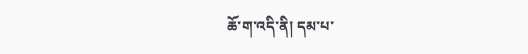ཆོ་ག་འདི་ནི། དམ་པ་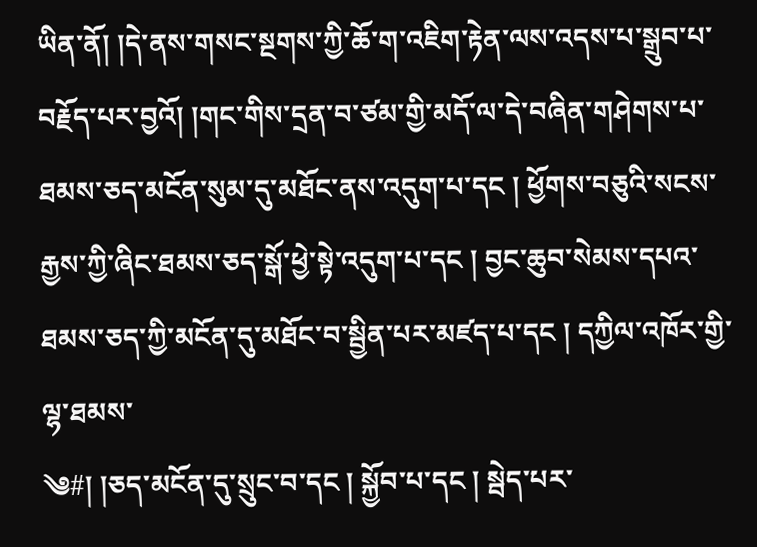ཡིན་ནོ། །དེ་ནས་གསང་སྔགས་ཀྱི་ཆོ་ག་འཇིག་རྟེན་ལས་འདས་པ་སྒྲུབ་པ་བརྗོད་པར་བྱའོ། །གང་གིས་དྲན་བ་ཙམ་གྱི་མདོ་ལ་དེ་བཞིན་གཤེགས་པ་ཐམས་ཅད་མངོན་སུམ་དུ་མཐོང་ནས་འདུག་པ་དང ། ཕྱོགས་བཅུའི་སངས་རྒྱས་ཀྱི་ཞིང་ཐམས་ཅད་སྒོ་ཕྱེ་སྟེ་འདུག་པ་དང ། བྱང་ཆུབ་སེམས་དཔའ་ཐམས་ཅད་ཀྱི་མངོན་དུ་མཐོང་བ་སྦྱིན་པར་མཛད་པ་དང ། དཀྱིལ་འཁོར་གྱི་ལྷ་ཐམས་
༄#། །ཅད་མངོན་དུ་སྲུང་བ་དང ། སྐྱོབ་པ་དང ། སྦེད་པར་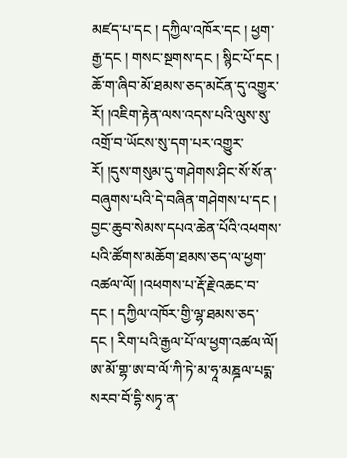མཛད་པ་དང ། དཀྱིལ་འཁོར་དང ། ཕྱག་རྒྱ་དང ། གསང་སྔགས་དང ། སྙིང་པོ་དང ། ཆོ་ག་ཞིབ་མོ་ཐམས་ཅད་མངོན་དུ་འགྱུར་རོ། །འཇིག་རྟེན་ལས་འདས་པའི་ལུས་སུ་འགྲོ་བ་ཡོངས་སུ་དག་པར་འགྱུར་རོ། །དུས་གསུམ་དུ་གཤེགས་ཤིང་སོ་སོ་ན་བཞུགས་པའི་དེ་བཞིན་གཤེགས་པ་དང ། བྱང་ཆུབ་སེམས་དཔའ་ཆེན་པོའི་འཕགས་པའི་ཚོགས་མཆོག་ཐམས་ཅད་ལ་ཕྱག་འཚལ་ལོ། །འཕགས་པ་རྡོ་རྗེ་འཆང་བ་དང ། དཀྱིལ་འཁོར་གྱི་ལྷ་ཐམས་ཅད་དང ། རིག་པའི་རྒྱལ་པོ་ལ་ཕྱག་འཚལ་ལོ། ཨ་མོ་གྷ་ཨ་བ་ལོ་ཀི་ཏེ་མ་ཧཱ་མཎྜལ་པདྨ་སརབ་བོ་དྷི་སཏྭ་ན་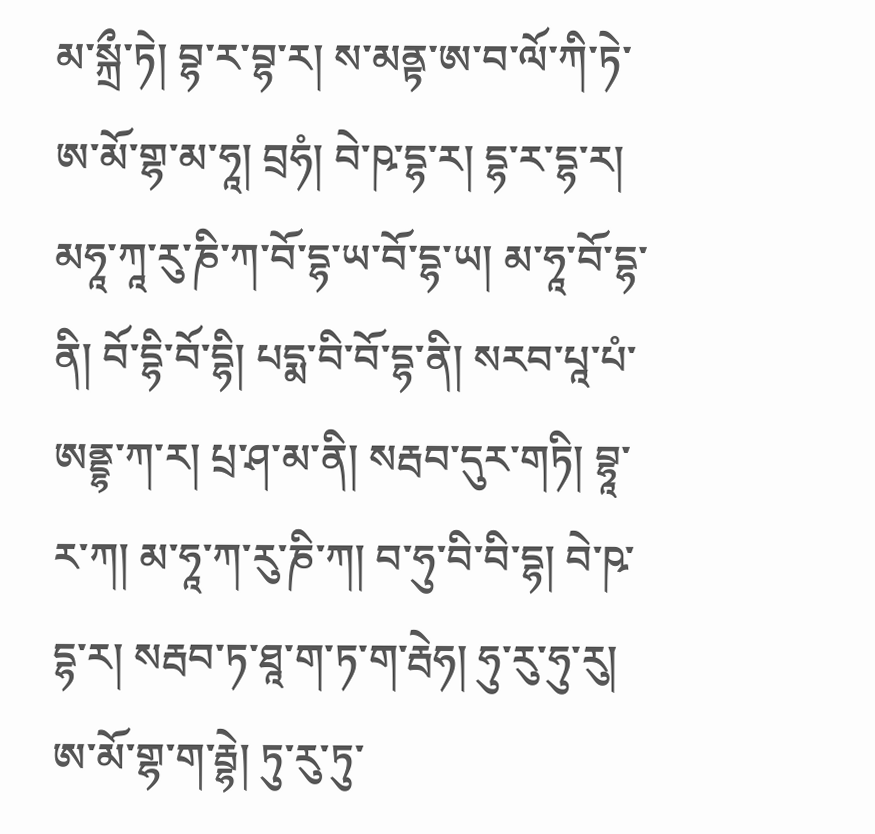མ་སྐྲྀ་ཏེ། བྷ་ར་བྷ་ར། ས་མནྟ་ཨ་བ་ལོ་ཀི་ཏེ་ཨ་མོ་གྷ་མ་ཧཱ། བྲཧཾ། བེ་ཥ་དྷ་ར། དྷ་ར་དྷ་ར། མཧཱ་ཀཱ་རུ་ཎི་ཀ་བོ་དྷ་ཡ་བོ་དྷ་ཡ། མ་ཧཱ་བོ་དྷ་ནི། བོ་དྷི་བོ་དྷི། པདྨ་བི་བོ་དྷ་ནི། སརབ་པཱ་པཾ་ཨནྡྷ་ཀ་ར། པྲ་ཤ་མ་ནི། སརྦབ་དུར་གཏི། བྷཱ་ར་ཀ། མ་ཧཱ་ཀ་རུ་ཎི་ཀ། བ་ཧུ་བི་བི་དྷ། བེ་ཥ་དྷ་ར། སརྦབ་ཏ་ཐཱ་ག་ཏ་ག་རྦེཧ། ཧུ་རུ་ཧུ་རུ། ཨ་མོ་གྷ་ག་རྦྷེ། ཏུ་རུ་ཏུ་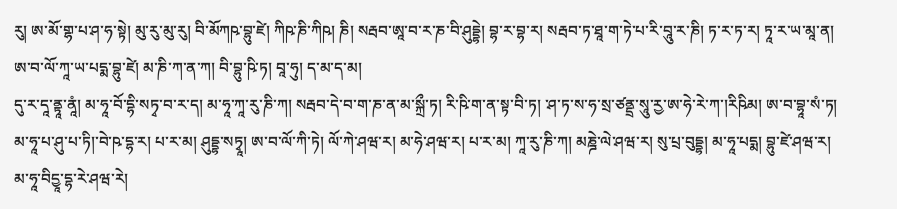རུ། ཨ་མོ་གྷ་པ་ཤ་ཧ་སྟེ། མུ་རུ་མུ་རུ། བི་མོཀཥ་བྷུ་ཛེ། ཀིཥ་ཎི་ཀིཥ། ཎི། སརྦབ་ཨཱ་བ་ར་ཎ་བི་ཤུདྡྷེ། བྷ་ར་བྷ་ར། སརྦབ་ཏ་ཐཱ་ག་ཏེ་པ་རི་བཱུ་ར་ཎི། ཏ་ར་ཏ་ར། ཏཱ་ར་ཡ་མཱ་ན། ཨ་བ་ལོ་ཀཱ་ཡ་པདྨ་བྷུ་ཛེ། མ་ཎི་ཀ་ན་ཀ། བི་བྷུ་ཥི་ཏ། བཱ་ཧུ། ད་མ་ད་མ།
དུ་ར་དཱ་ནྟཱ་ནཱཾ། མ་ཧཱ་བོ་དྷི་སཏྭ་བ་ར་ད། མ་ཧཱ་ཀཱ་རུ་ཎི་ཀ། སརྦབ་དེ་བ་ག་ཎ་ན་མ་སྐྲྀ་ཏ། རི་ཥི་ག་ན་སྟ་བི་ཏ། ་ཤ་ཏ་ས་ཧ་སྲ་ཙནྡྲ་སཱུ་རྱ་ཨ་ཧེ་རེ་ཀ་།རིཥིམ། ཨ་བ་བྷཱ་སཾ་ཏ། མ་ཧཱ་པ་ཤུ་པ་ཏི།་བེ་ཥ་དྷ་ར། པ་ར་མ། ཤུདྡྷ་སཏྭཱ། ཨ་བ་ལོ་ཀི་ཏེ། ལོ་ཀེ་ཤཝ་ར། མ་ཧེ་ཤཝ་ར། པ་ར་མ། ཀཱ་རུ་ཎི་ཀ། མཎྜེ་ལེ་ཤཝ་ར། སུ་པྲ་བུདྡྷ། མ་ཧཱ་པདྨ། བྷུ་ཛེ་ཤཝ་ར། མ་ཧཱ་བིདྱཱ་དྷ་རེ་ཤཝ་རེ།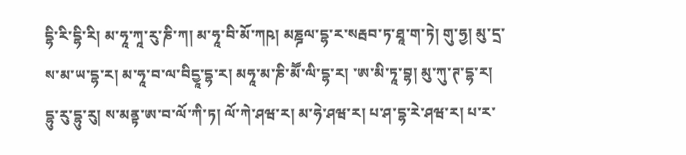དྷི་རི་དྷི་རི། མ་ཧཱ་ཀཱ་རུ་ཎི་ཀ། མ་ཧཱ་བི་མོ་ཀཥ། མཎྜལ་དྷ་ར་སརྦབ་ཏ་ཐཱ་ག་ཏེ། གུ་ཧྱ། མུ་དྲ་ས་མ་ཡ་དྷ་ར། མ་ཧཱ་བ་ལ་བིདྱཱ་དྷ་ར། མཧཱ་མ་ཎི་མཽ་ལི་དྷ་ར། ་ཨ་མི་ཏཱ་བྷ། མུ་ཀུ་ཊ་དྷ་ར། དྷུ་རུ་དྷུ་རུ། ས་མནྟ་ཨ་བ་ལོ་ཀི་ཏ། ལོ་ཀེ་ཤཝ་ར། མ་ཧེ་ཤཝ་ར། པ་ཤ་དྷ་རེ་ཤཝ་ར། པ་ར་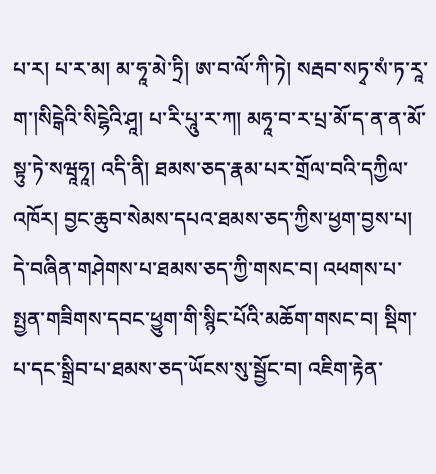པ་ར། པ་ར་མ། མ་ཧཱ་མེ་ཏྲི། ཨ་བ་ལོ་ཀི་ཏེ། སརྦབ་སཏྭ་སཾ་ཏ་རཱ་ག་།སིངྒེའི་སིངྷེའི་ཤཱ། པ་རི་པཱུ་ར་ཀ། མཧཱ་བ་ར་པྲ་མོ་ད་ན་ན་མོ་སྟུ་ཏེ་སཝཱཧཱ། འདི་ནི། ཐམས་ཅད་རྣམ་པར་གྲོལ་བའི་དཀྱིལ་འཁོར། བྱང་ཆུབ་སེམས་དཔའ་ཐམས་ཅད་ཀྱིས་ཕྱག་བྱས་པ། དེ་བཞིན་གཤེགས་པ་ཐམས་ཅད་ཀྱི་གསང་བ། འཕགས་པ་སྤྱན་གཟིགས་དབང་ཕྱུག་གི་སྙིང་པོའི་མཆོག་གསང་བ། སྡིག་པ་དང་སྒྲིབ་པ་ཐམས་ཅད་ཡོངས་སུ་སྦྱོང་བ། འཇིག་རྟེན་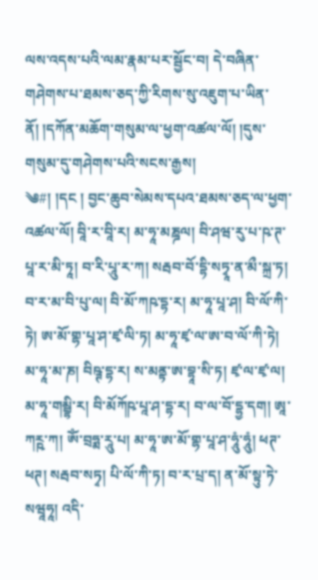ལས་འདས་པའི་ལམ་རྣམ་པར་སྦྱོང་བ། དེ་བཞིན་གཤེགས་པ་ཐམས་ཅད་ཀྱི་རིགས་སུ་འཇུག་པ་ཡིན་ནོ། །དཀོན་མཆོག་གསུམ་ལ་ཕྱག་འཚལ་ལོ། །དུས་གསུམ་དུ་གཤེགས་པའི་སངས་རྒྱས།
༄#། །དང ། བྱང་ཆུབ་སེམས་དཔའ་ཐམས་ཅད་ལ་ཕྱག་འཚལ་ལོ། བཱི་ར་བཱི་ར། མ་ཧཱ་མཎྜལ། བི་ཤཝ་རུ་པ་ཥ་ཊ་པཱ་ར་མི་ཏཱ། བ་རི་པཱུ་ར་ཀ། སརྦབ་བོ་དྷི་སཏྭཱ་ན་མྀ་སྐྲ་ཏ། བ་ར་མ་བི་པུ་ལ། བི་མོ་ཀཥ་དྷ་ར། མ་ཧཱ་པཱ་ཤ། བི་ལོ་ཀི་ཏེ། ཨ་མོ་གྷ་པཱ་ཤ་ཛྭ་ལི་ཏ། མ་ཧཱ་ཛྭ་ལ་ཨ་བ་ལོ་ཀི་ཏེ། མ་ཧཱ་མ་ཎ། བིཥྚ་དྷ་ར། ས་མནྟ་ཨ་བྷཱ་སི་ཏ། ཛྭ་ལ་ཛྭ་ལ། མ་ཧཱ་གམྦྷི་ར། བི་མོཀོཥ་པཱ་ཤ་དྷ་ར། བ་ལ་བོ་དྷྱ་དག། ཨཱ་ཀཪྵ་ཀ། ཨོཾ་བྲཧྨ་རཱུ་པ། མ་ཧཱ་ཨ་མོ་གྷ་པཱ་ཤ་ཧཱུཾ་ཧཱུཾ། ཕཊ་ཕཊ། སརྦབ་སཏྭ། པི་ལོ་ཀི་ཏ། བ་ར་པྲ་ད། ན་མོ་སྟུ་ཏེ་སཝཱཧཱ། འདི་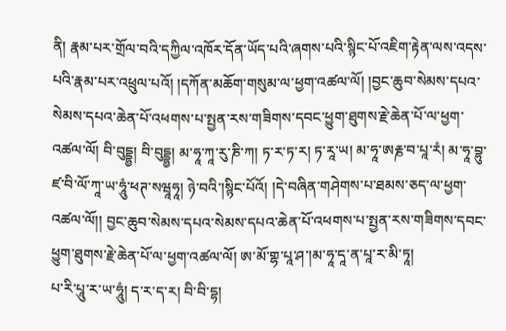ནི། རྣམ་པར་གྲོལ་བའི་དཀྱིལ་འཁོར་དོན་ཡོད་པའི་ཞགས་པའི་སྙིང་པོ་འཇིག་རྟེན་ལས་འདས་པའི་རྣམ་པར་འཕྲུལ་པའོ། །དཀོན་མཆོག་གསུམ་ལ་ཕྱག་འཚལ་ལོ། །བྱང་ཆུབ་སེམས་དཔའ་སེམས་དཔའ་ཆེན་པོ་འཕགས་པ་སྤྱན་རས་གཟིགས་དབང་ཕྱུག་ཐུགས་རྗེ་ཆེན་པོ་ལ་ཕྱག་འཚལ་ལོ། བི་བུདྡྷྱ། བི་བུདྡྷྱ། མ་ཧཱ་ཀཱ་རུ་ཎི་ཀ། ཏ་ར་ཏ་ར། ཏ་རཱ་ཡ། མ་ཧཱ་ཨརྞ་བ་པཱ་རཾ། མ་ཧཱ་བྷུ་ཛ་བི་ལོ་ཀཱ་ཡ་ཧཱུཾ་ཕཊ་སཝཱཧཱ། ཉེ་བའི་།སྙིང་པོའོ། །དེ་བཞིན་གཤེགས་པ་ཐམས་ཅད་ལ་ཕྱག་འཚལ་ལོ།། བྱང་ཆུབ་སེམས་དཔའ་སེམས་དཔའ་ཆེན་པོ་འཕགས་པ་སྤྱན་རས་གཟིགས་དབང་ཕྱུག་ཐུགས་རྗེ་ཆེན་པོ་ལ་ཕྱག་འཚལ་ལོ། ཨ་མོ་གྷ་པཱ་ཤ་།མ་ཧཱ་དཱ་ན་པཱ་ར་མི་ཏཱ།
པ་རི་པཱུ་ར་ཡ་ཧཱུཾ། ད་ར་ད་ར། བི་བི་དྷ།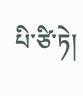པི་ཙི་ཏེ།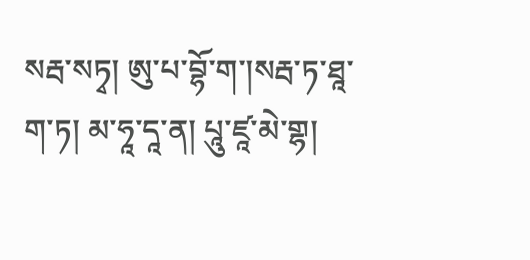སརྦ་སཏྭ། ཨུ་པ་བྷོ་ག་།སརྦ་ཏ་ཐཱ་ག་ཏ། མ་ཧཱ་དཱ་ན། པཱུ་ཛཱ་མེ་གྷ།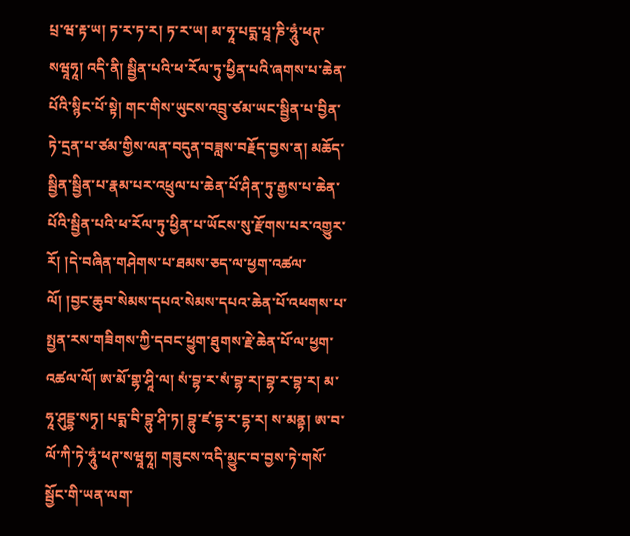པྲ་ཝ་རྟ་ཡ། ཏ་ར་ཏ་ར། ཏ་ར་ཡ། མ་ཧཱ་པདྨ་པཱ་ཎི་ཧཱུཾ་ཕཊ་སཝཱཧཱ། འདི་ནི། སྦྱིན་པའི་ཕ་རོལ་ཏུ་ཕྱིན་པའི་ཞགས་པ་ཆེན་པོའི་སྙིང་པོ་སྟེ། གང་གིས་ཡུངས་འབྲུ་ཙམ་ཡང་སྦྱིན་པ་བྱིན་ཏེ་དྲན་པ་ཙམ་གྱིས་ལན་བདུན་བཟླས་བརྗོད་བྱས་ན། མཆོད་སྦྱིན་སྦྱིན་པ་རྣམ་པར་འཕྲུལ་པ་ཆེན་པོ་ཤིན་ཏུ་རྒྱས་པ་ཆེན་པོའི་སྦྱིན་པའི་ཕ་རོལ་ཏུ་ཕྱིན་པ་ཡོངས་སུ་རྫོགས་པར་འགྱུར་རོ། །དེ་བཞིན་གཤེགས་པ་ཐམས་ཅད་ལ་ཕྱག་འཚལ་ལོ། །བྱང་ཆུབ་སེམས་དཔའ་སེམས་དཔའ་ཆེན་པོ་འཕགས་པ་སྤྱན་རས་གཟིགས་ཀྱི་དབང་ཕྱུག་ཐུགས་རྗེ་ཆེན་པོ་ལ་ཕྱག་འཚལ་ལོ། ཨ་མོ་གྷ་ཤཱི་ལ། སཾ་བྷ་ར་སཾ་བྷ་ར།་བྷ་ར་བྷ་ར། མ་ཧཱ་ཤུདྡྷ་སཏྭ། པདྨ་བི་བྷུ་ཤི་ཏ། བྷུ་ཛ་དྷ་ར་དྷ་ར། ས་མནྟ། ཨ་བ་ལོ་ཀི་ཏེ་ཧཱུཾ་ཕཊ་སཝཱཧཱ། གཟུངས་འདི་མྱུང་བ་བྱས་ཏེ་གསོ་སྦྱོང་གི་ཡན་ལག་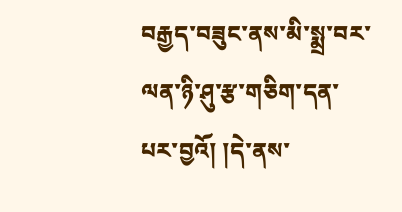བརྒྱད་བཟུང་ནས་མི་སྨྲ་བར་ལན་ཉི་ཤུ་རྩ་གཅིག་དན་པར་བྱའོ། །དེ་ནས་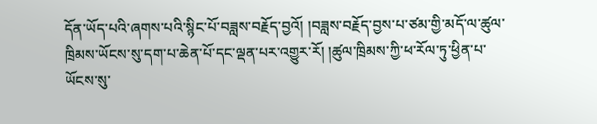དོན་ཡོད་པའི་ཞགས་པའི་སྙིང་པོ་བཟླས་བརྗོད་བྱའོ། །བཟླས་བརྗོད་བྱས་པ་ཙམ་གྱི་མདོ་ལ་ཚུལ་ཁྲིམས་ཡོངས་སུ་དག་པ་ཆེན་པོ་དང་ལྡན་པར་འགྱུར་རོ། །ཚུལ་ཁྲིམས་ཀྱི་ཕ་རོལ་ཏུ་ཕྱིན་པ་ཡོངས་སུ་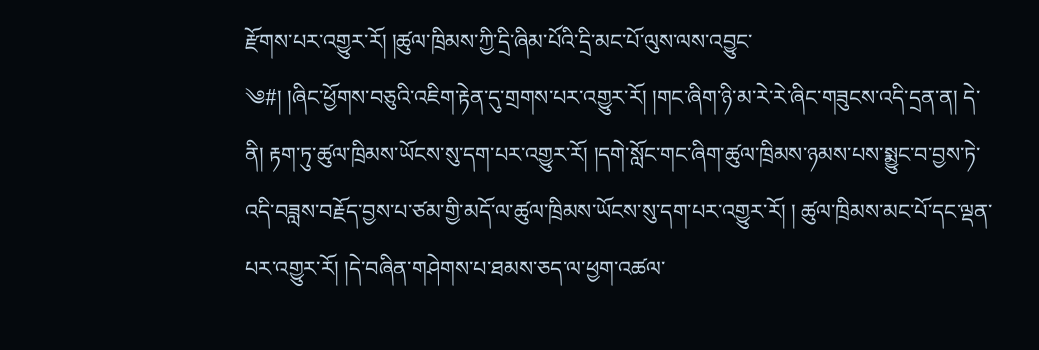རྫོགས་པར་འགྱུར་རོ། །ཚུལ་ཁྲིམས་ཀྱི་དྲི་ཞིམ་པོའི་དྲི་མང་པོ་ལུས་ལས་འབྱུང་
༄#། །ཞིང་ཕྱོགས་བཅུའི་འཇིག་རྟེན་དུ་གྲགས་པར་འགྱུར་རོ། །གང་ཞིག་ཉི་མ་རེ་རེ་ཞིང་གཟུངས་འདི་དྲན་ན། དེ་ནི། རྟག་ཏུ་ཚུལ་ཁྲིམས་ཡོངས་སུ་དག་པར་འགྱུར་རོ། །དགེ་སློང་གང་ཞིག་ཚུལ་ཁྲིམས་ཉམས་པས་སྨྱུང་བ་བྱས་ཏེ་འདི་བཟླས་བརྗོད་བྱས་པ་ཙམ་གྱི་མདོ་ལ་ཚུལ་ཁྲིམས་ཡོངས་སུ་དག་པར་འགྱུར་རོ། ། ཚུལ་ཁྲིམས་མང་པོ་དང་ལྡན་པར་འགྱུར་རོ། །དེ་བཞིན་གཤེགས་པ་ཐམས་ཅད་ལ་ཕྱག་འཚལ་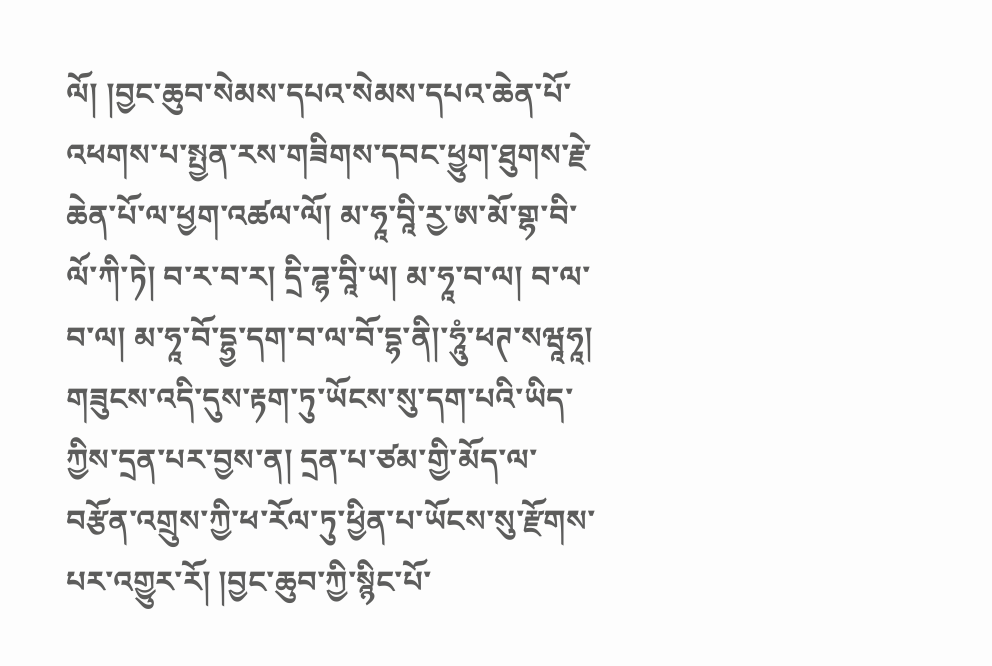ལོ། །བྱང་ཆུབ་སེམས་དཔའ་སེམས་དཔའ་ཆེན་པོ་འཕགས་པ་སྤྱན་རས་གཟིགས་དབང་ཕྱུག་ཐུགས་རྗེ་ཆེན་པོ་ལ་ཕྱག་འཚལ་ལོ། མ་ཧཱ་བཱི་རྱ་ཨ་མོ་གྷ་བི་ལོ་ཀི་ཏེ། བ་ར་བ་ར། དྲི་ཌྷ་བཱི་ཡ། མ་ཧཱ་བ་ལ། བ་ལ་བ་ལ། མ་ཧཱ་བོ་དྷྱ་དག་བ་ལ་བོ་དྷ་ནི།་ཧཱུཾ་ཕཊ་སཝཱཧཱ། གཟུངས་འདི་དུས་རྟག་ཏུ་ཡོངས་སུ་དག་པའི་ཡིད་ཀྱིས་དྲན་པར་བྱས་ན། དྲན་པ་ཙམ་གྱི་མོད་ལ་བརྩོན་འགྲུས་ཀྱི་ཕ་རོལ་ཏུ་ཕྱིན་པ་ཡོངས་སུ་རྫོགས་པར་འགྱུར་རོ། །བྱང་ཆུབ་ཀྱི་སྙིང་པོ་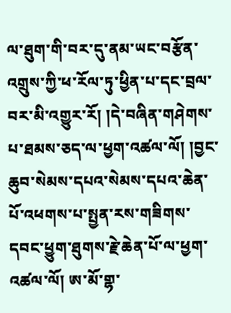ལ་ཐུག་གི་བར་དུ་ནམ་ཡང་བརྩོན་འགྲུས་ཀྱི་ཕ་རོལ་ཏུ་ཕྱིན་པ་དང་བྲལ་བར་མི་འགྱུར་རོ། །དེ་བཞིན་གཤེགས་པ་ཐམས་ཅད་ལ་ཕྱག་འཚལ་ལོ། །བྱང་ཆུབ་སེམས་དཔའ་སེམས་དཔའ་ཆེན་པོ་འཕགས་པ་སྤྱན་རས་གཟིགས་དབང་ཕྱུག་ཐུགས་རྗེ་ཆེན་པོ་ལ་ཕྱག་འཚལ་ལོ། ཨ་མོ་གྷ་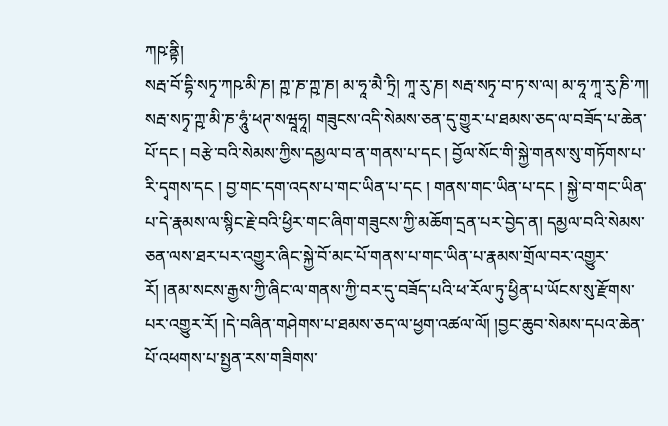ཀཥ་ནྟི།
སརྦ་བོ་དྷི་སཏྭ་ཀཥ་མི་ཎ། ཀྵ་ཎ་ཀྵ་ཎ། མ་ཧཱ་མཻ་ཏྲི། ཀཱ་རུ་ཎ། སརྦ་སཏྭ་བ་ཏ་ས་ལ། མ་ཧཱ་ཀཱ་རུ་ཎི་ཀ། སརྦ་སཏྭ་ཀྵ་མི་ཎ་ཧཱུཾ་ཕཊ་སཝཱཧཱ། གཟུངས་འདི་སེམས་ཅན་དུ་གྱུར་པ་ཐམས་ཅད་ལ་བཟོད་པ་ཆེན་པོ་དང ། བརྩེ་བའི་སེམས་ཀྱིས་དམྱལ་བ་ན་གནས་པ་དང ། བྱོལ་སོང་གི་སྐྱེ་གནས་སུ་གཏོགས་པ་རི་དྭགས་དང ། བྱ་གང་དག་འདས་པ་གང་ཡིན་པ་དང ། གནས་གང་ཡིན་པ་དང ། སྐྱེ་བ་གང་ཡིན་པ་དེ་རྣམས་ལ་སྙིང་རྗེ་བའི་ཕྱིར་གང་ཞིག་གཟུངས་ཀྱི་མཆོག་དྲན་པར་བྱེད་ན། དམྱལ་བའི་སེམས་ཅན་ལས་ཐར་པར་འགྱུར་ཞིང་སྐྱེ་བོ་མང་པོ་གནས་པ་གང་ཡིན་པ་རྣམས་གྲོལ་བར་འགྱུར་རོ། །ནམ་སངས་རྒྱས་ཀྱི་ཞིང་ལ་གནས་ཀྱི་བར་དུ་བཟོད་པའི་ཕ་རོལ་ཏུ་ཕྱིན་པ་ཡོངས་སུ་རྫོགས་པར་འགྱུར་རོ། །དེ་བཞིན་གཤེགས་པ་ཐམས་ཅད་ལ་ཕྱག་འཚལ་ལོ། །བྱང་ཆུབ་སེམས་དཔའ་ཆེན་པོ་འཕགས་པ་སྤྱན་རས་གཟིགས་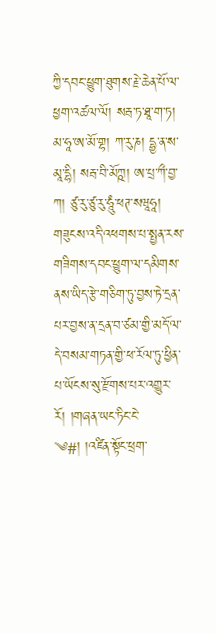ཀྱི་དབང་ཕྱུག་ཐུགས་རྗེ་ཆེན་པོ་ལ་ཕྱག་འཚལ་ལོ། སརྦ་ཏ་ཐཱ་ག་ཏ། མ་ཧཱ་ཨ་མོ་གྷ། ཀ་རུ་ཎ། དྷྱ་ན་ས་མཱ་དྷི། སརྦ་བི་མོཀྵ། ཨ་པྲ་ཀྀ་བྱ་ཀ། ཙུ་རུ་ཙུ་རུ་ཧཱུཾ་ཕཊ་སཝཱཧཱ། གཟུངས་འདི་འཕགས་པ་སྤྱན་རས་གཟིགས་དབང་ཕྱུག་ལ་དམིགས་ནས་ཡིད་རྩེ་གཅིག་ཏུ་བྱས་ཏེ་དྲན་པར་བྱས་ན་དྲན་བ་ཙམ་གྱི་མདོ་ལ་དེ་བསམ་གཏན་གྱི་ཕ་རོལ་ཏུ་ཕྱིན་པ་ཡོངས་སུ་རྫོགས་པར་འགྱུར་རོ། །གཞན་ཡང་ཏིང་ངེ་
༄#། །འཛིན་སྟོང་ཕྲག་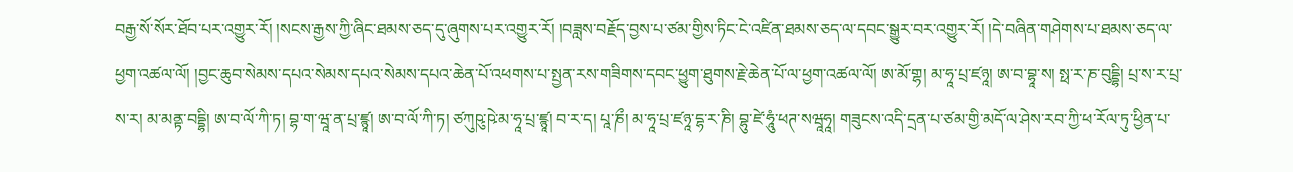བརྒྱ་སོ་སོར་ཐོབ་པར་འགྱུར་རོ། །སངས་རྒྱས་ཀྱི་ཞིང་ཐམས་ཅད་དུ་ཞུགས་པར་འགྱུར་རོ། །བཟླས་བརྗོད་བྱས་པ་ཙམ་གྱིས་ཏིང་ངེ་འཛིན་ཐམས་ཅད་ལ་དབང་སྒྱུར་བར་འགྱུར་རོ། །དེ་བཞིན་གཤེགས་པ་ཐམས་ཅད་ལ་ཕྱག་འཚལ་ལོ། །བྱང་ཆུབ་སེམས་དཔའ་སེམས་དཔའ་སེམས་དཔའ་ཆེན་པོ་འཕགས་པ་སྤྱན་རས་གཟིགས་དབང་ཕྱུག་ཐུགས་རྗེ་ཆེན་པོ་ལ་ཕྱག་འཚལ་ལོ། ཨ་མོ་གྷ། མ་ཧཱ་པྲ་ཛཉཱ། ཨ་བ་བྷཱ་ས། སྥ་ར་ཎ་བུདྡྷི། པྲ་ས་ར་པྲ་ས་ར། མ་མནྟ་བདྡྷི། ཨ་བ་ལོ་ཀི་ཏ། བྷ་ག་ཝཱ་ན་པྲ་ཛྙཱ། ཨ་བ་ལོ་ཀི་ཏ། ཙཀུཥུ་ཥེ་མ་ཧཱ་པྲ་ཛྙཱ། བ་ར་ད། པཱ་ཎྀ། མ་ཧཱ་པྲ་ཛཉཱ་དྷ་ར་ཎི། བྷུ་ཛེ་ཧཱུཾ་ཕཊ་སཝཱཧཱ། གཟུངས་འདི་དྲན་པ་ཙམ་གྱི་མདོ་ལ་ཤེས་རབ་ཀྱི་ཕ་རོལ་ཏུ་ཕྱིན་པ་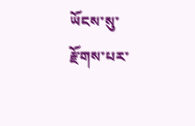ཡོངས་སུ་རྫོགས་པར་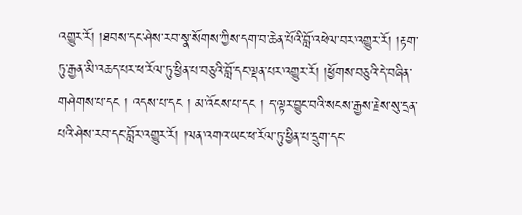འགྱུར་རོ། །ཐབས་དང་ཤེས་རབ་སྣ་སོགས་ཀྱིས་དག་བ་ཆེན་པོའི་བློ་འཕེལ་བར་འགྱུར་རོ། །རྟག་ཏུ་རྒྱན་མི་འཆད་པར་ཕ་རོལ་ཏུ་ཕྱིན་པ་བཅུའི་བློ་དང་ལྡན་པར་འགྱུར་རོ། །ཕྱོགས་བཅུའི་དེ་བཞིན་གཤེགས་པ་དང ། འདས་པ་དང ། མ་འོངས་པ་དང ། ད་ལྟར་བྱུང་བའི་སངས་རྒྱས་རྗེས་སུ་དྲན་པའི་ཤེས་རབ་དང་བློར་འགྱུར་རོ། །ལན་འགའ་ཡང་ཕ་རོལ་ཏུ་ཕྱིན་པ་དྲུག་དང་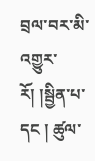བྲལ་བར་མི་འགྱུར་རོ། །སྦྱིན་པ་དང ། ཚུལ་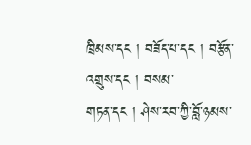ཁྲིམས་དང ། བཟོད་པ་དང ། བརྩོན་འགྲུས་དང ། བསམ་
གཏན་དང ། ཤེས་རབ་ཀྱི་བློ་ཉམས་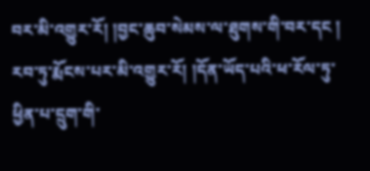བར་མི་འགྱུར་རོ། །བྱང་ཆུབ་སེམས་ལ་ཐུགས་གི་བར་དང ། རབ་ཏུ་རྨོངས་པར་མི་འགྱུར་རོ། །དོན་ཡོད་པའི་ཕ་རོལ་ཏུ་ཕྱིན་པ་དྲུག་གི་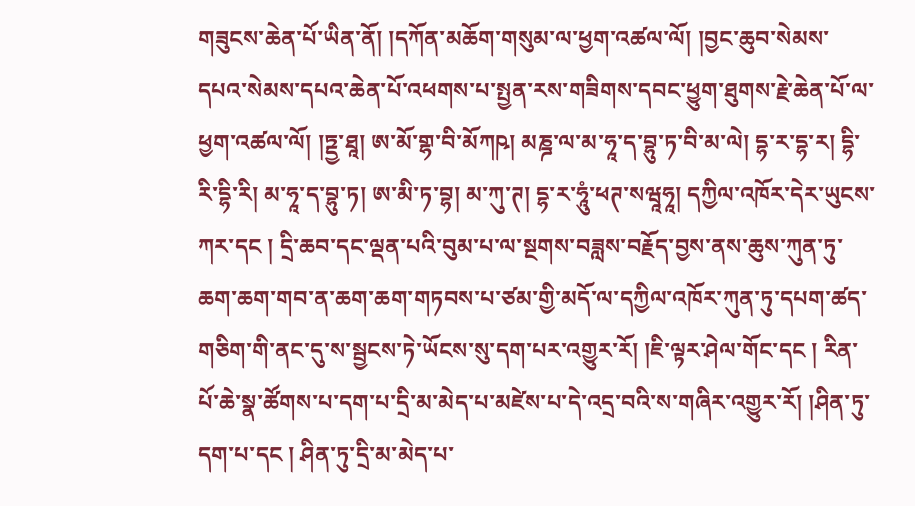གཟུངས་ཆེན་པོ་ཡིན་ནོ། །དཀོན་མཆོག་གསུམ་ལ་ཕྱག་འཚལ་ལོ། །བྱང་ཆུབ་སེམས་དཔའ་སེམས་དཔའ་ཆེན་པོ་འཕགས་པ་སྤྱན་རས་གཟིགས་དབང་ཕྱུག་ཐུགས་རྗེ་ཆེན་པོ་ལ་ཕྱག་འཚལ་ལོ། །ཏྡྱ་ཐཱ། ཨ་མོ་གྷ་བི་མོཀཥ། མཎྜ་ལ་མ་ཧཱ་ད་བྷུ་ཏ་བི་མ་ལེ། དྷ་ར་དྷ་ར། དྷི་རི་དྷི་རི། མ་ཧཱ་ད་བྷུ་ཏ། ཨ་མི་ཏ་བྷ། མ་ཀུ་ཊ། དྷ་ར་ཧཱུཾ་ཕཊ་སཝཱཧཱ། དཀྱིལ་འཁོར་དེར་ཡུངས་ཀར་དང ། དྲི་ཆབ་དང་ལྡན་པའི་བུམ་པ་ལ་སྔགས་བཟླས་བརྗོད་བྱས་ནས་ཆུས་ཀུན་ཏུ་ཆག་ཆག་གབ་ན་ཆག་ཆག་གཏབས་པ་ཙམ་གྱི་མདོ་ལ་དཀྱིལ་འཁོར་ཀུན་ཏུ་དཔག་ཚད་གཅིག་གི་ནང་དུ་ས་སྦྱངས་ཏེ་ཡོངས་སུ་དག་པར་འགྱུར་རོ། །ཇི་ལྟར་ཤེལ་གོང་དང ། རིན་པོ་ཆེ་སྣ་ཚོགས་པ་དག་པ་དྲི་མ་མེད་པ་མཛེས་པ་དེ་འདྲ་བའི་ས་གཞིར་འགྱུར་རོ། །ཤིན་ཏུ་དག་པ་དང ། ཤིན་ཏུ་དྲི་མ་མེད་པ་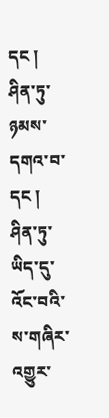དང ། ཤིན་ཏུ་ཉམས་དགའ་བ་དང ། ཤིན་ཏུ་ཡིད་དུ་འོང་བའི་ས་གཞིར་འགྱུར་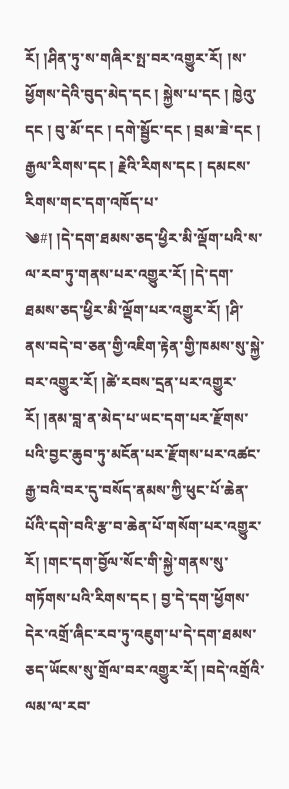རོ། །ཤིན་ཏུ་ས་གཞིར་སྤ་བར་འགྱུར་རོ། །ས་ཕྱོགས་དེའི་བུད་མེད་དང ། སྐྱེས་པ་དང ། ཁྱེའུ་དང ། བུ་མོ་དང ། དགེ་སྦྱོང་དང ། བྲམ་ཟེ་དང ། རྒྱལ་རིགས་དང ། རྗེའི་རིགས་དང ། དམངས་རིགས་གང་དག་འཁོད་པ་
༄#། །དེ་དག་ཐམས་ཅད་ཕྱིར་མི་ལྡོག་པའི་ས་ལ་རབ་ཏུ་གནས་པར་འགྱུར་རོ། །དེ་དག་ཐམས་ཅད་ཕྱིར་མི་ལྡོག་པར་འགྱུར་རོ། །ཤི་ནས་བདེ་བ་ཅན་གྱི་འཇིག་རྟེན་གྱི་ཁམས་སུ་སྐྱེ་བར་འགྱུར་རོ། །ཚེ་རབས་དྲན་པར་འགྱུར་རོ། །ནམ་བླ་ན་མེད་པ་ཡང་དག་པར་རྫོགས་པའི་བྱང་ཆུབ་ཏུ་མངོན་པར་རྫོགས་པར་འཚང་རྒྱ་བའི་བར་དུ་བསོད་ནམས་ཀྱི་ཕུང་པོ་ཆེན་པོའི་དགེ་བའི་རྩ་བ་ཆེན་པོ་གསོག་པར་འགྱུར་རོ། །གང་དག་བྱོལ་སོང་གི་སྐྱེ་གནས་སུ་གཏོགས་པའི་རིགས་དང ། བྱ་དེ་དག་ཕྱོགས་དེར་འགྲོ་ཞིང་རབ་ཏུ་འཇུག་པ་དེ་དག་ཐམས་ཅད་ཡོངས་སུ་གྲོལ་བར་འགྱུར་རོ། །བདེ་འགྲོའི་ལམ་ལ་རབ་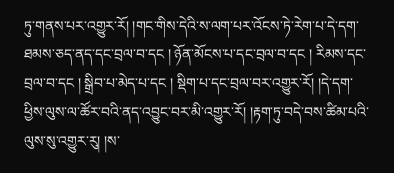ཏུ་གནས་པར་འགྱུར་རོ། །གང་གིས་དེའི་ས་ལག་པར་འོངས་ཏེ་རེག་པ་དེ་དག་ཐམས་ཅད་ནད་དང་བྲལ་བ་དང ། ཉོན་མོངས་པ་དང་བྲལ་བ་དང ། རིམས་དང་བྲལ་བ་དང ། སྒྲིབ་པ་མེད་པ་དང ། སྡིག་པ་དང་བྲལ་བར་འགྱུར་རོ། །དེ་དག་ཕྱིས་ལུས་ལ་ཚོར་བའི་ནད་འབྱུང་བར་མི་འགྱུར་རོ། །རྟག་ཏུ་བདེ་བས་ཚིམ་པའི་ལུས་སུ་འགྱུར་རུ། །ས་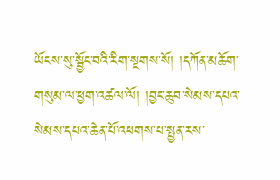ཡོངས་སུ་སྦྱོང་བའི་རིག་སྔགས་སོ། །དཀོན་མཆོག་གསུམ་ལ་ཕྱག་འཚལ་ལོ། །བྱང་ཆུབ་སེམས་དཔའ་སེམས་དཔའ་ཆེན་པོ་འཕགས་པ་སྤྱན་རས་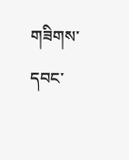གཟིགས་དབང་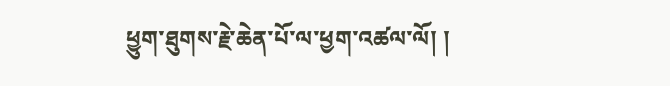ཕྱུག་ཐུགས་རྗེ་ཆེན་པོ་ལ་ཕྱག་འཚལ་ལོ། །